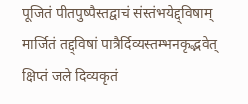पूजितं पीतपुष्पैस्तद्वाचं संस्तंभयेद्द्विषाम्
मार्जितं तद्द्विषां पात्रैर्दिव्यस्तम्भनकृद्भवेत्
क्षिप्तं जले दिव्यकृतं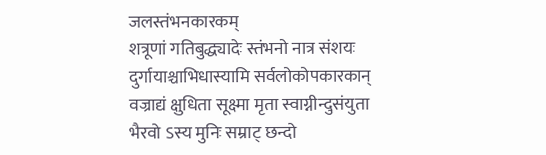जलस्तंभनकारकम्
शत्रूणां गतिबुद्ध्यादेः स्तंभनो नात्र संशयः
दुर्गायाश्चाभिधास्यामि सर्वलोकोपकारकान्
वज्राद्यं क्षुधिता सूक्ष्मा मृता स्वाग्नीन्दुसंयुता
भैरवो ऽस्य मुनिः सम्राट् छन्दो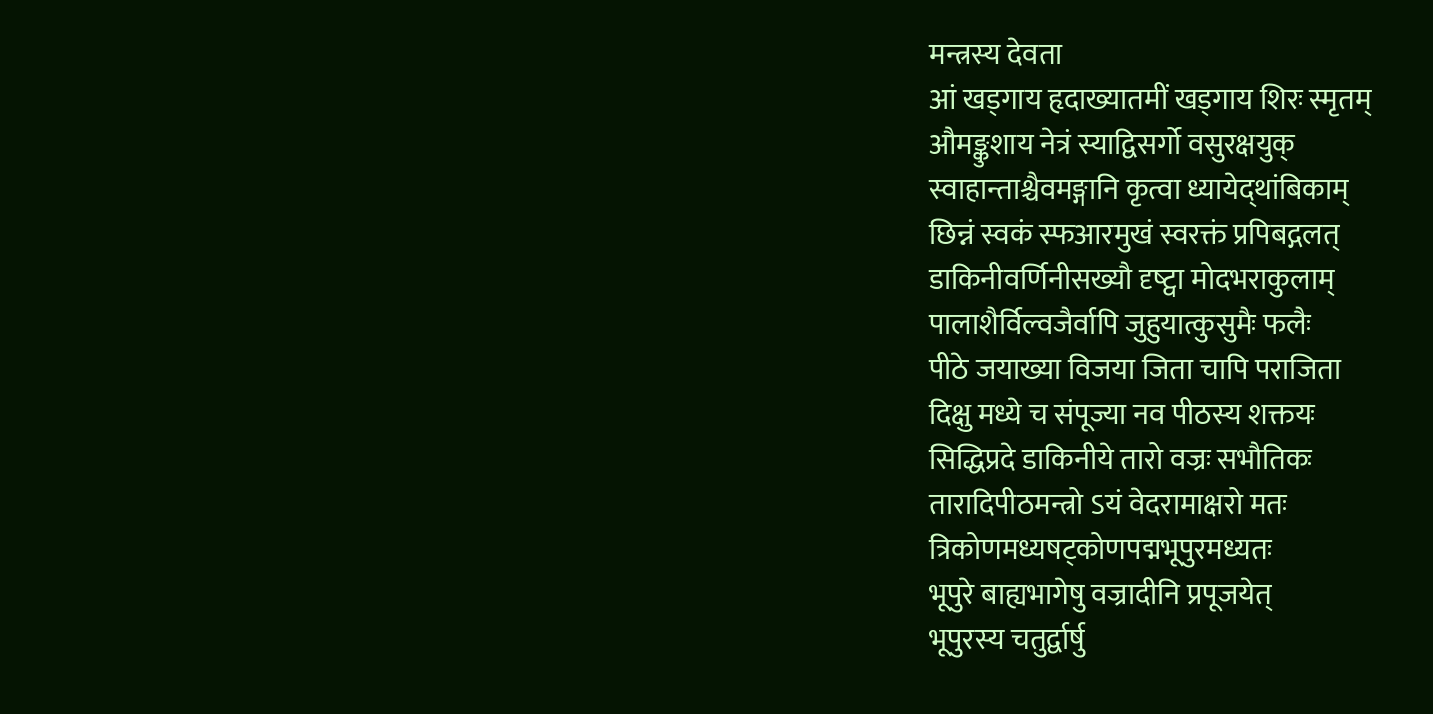मन्त्रस्य देवता
आं खड्गाय हृदाख्यातमीं खड्गाय शिरः स्मृतम्
औमङ्कुशाय नेत्रं स्याद्विसर्गो वसुरक्षयुक्
स्वाहान्ताश्चैवमङ्गानि कृत्वा ध्यायेद्थांबिकाम्
छिन्नं स्वकं स्फआरमुखं स्वरक्तं प्रपिबद्गलत्
डाकिनीवर्णिनीसख्यौ दृष्ट्वा मोदभराकुलाम्
पालाशैर्विल्वजैर्वापि जुहुयात्कुसुमैः फलैः
पीठे जयाख्या विजया जिता चापि पराजिता
दिक्षु मध्ये च संपूज्या नव पीठस्य शक्तयः
सिद्धिप्रदे डाकिनीये तारो वज्रः सभौतिकः
तारादिपीठमन्त्रो ऽयं वेदरामाक्षरो मतः
त्रिकोणमध्यषट्कोणपद्मभूपुरमध्यतः
भूपुरे बाह्यभागेषु वज्रादीनि प्रपूजयेत्
भूपुरस्य चतुर्द्वार्षु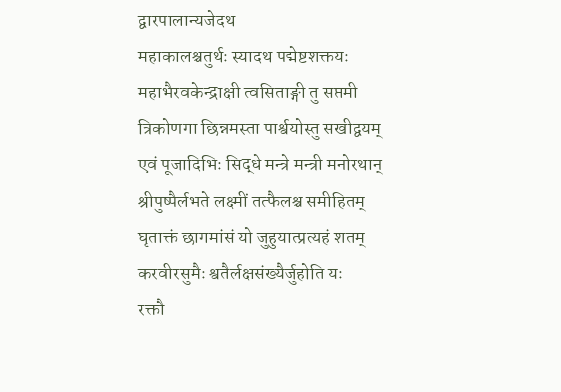द्वारपालान्यजेदथ
महाकालश्चतुर्थः स्यादथ पद्मेष्टशक्तयः
महाभैरवकेन्द्राक्षी त्वसिताङ्गी तु सप्तमी
त्रिकोणगा छिन्नमस्ता पार्श्वयोस्तु सखीद्वयम्
एवं पूजादिभिः सिद्धे मन्त्रे मन्त्री मनोरथान्
श्रीपुष्पैर्लभते लक्ष्मीं तत्फैलश्च समीहितम्
घृताक्तं छागमांसं यो जुहुयात्प्रत्यहं शतम्
करवीरसुमैः श्वतैर्लक्षसंख्यैर्जुहोति यः
रक्तौ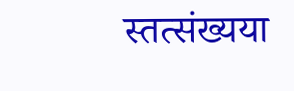स्तत्संख्यया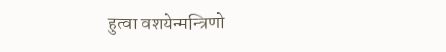हुत्वा वशयेन्मन्त्रिणो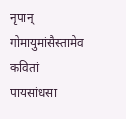नृपान्
गोमायुमांसैस्तामेव कवितां पायसांधसा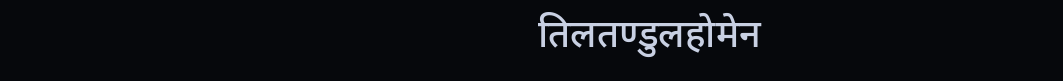तिलतण्डुलहोमेन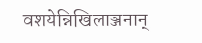वशयेन्निखिलाञ्जनान्